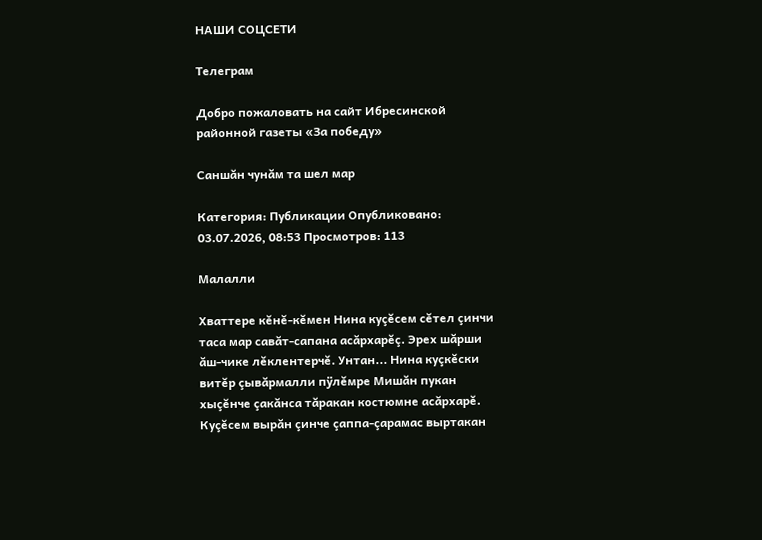НАШИ СОЦСЕТИ

Телеграм

Добро пожаловать на сайт Ибресинской районной газеты «За победу»

Саншăн чунăм та шел мар

Категория: Публикации Опубликовано: 03.07.2026, 08:53 Просмотров: 113

Малалли

Хваттере кĕнĕ-кĕмен Нина куçĕсем сĕтел çинчи таса мар савăт-сапана асăрхарĕç. Эрех шăрши ăш-чике лĕклентерчĕ. Унтан... Нина куçкĕски витĕр çывăрмалли пÿлĕмре Мишăн пукан хыçĕнче çакăнса тăракан костюмне асăрхарĕ. Куçĕсем вырăн çинче çаппа-çарамас выртакан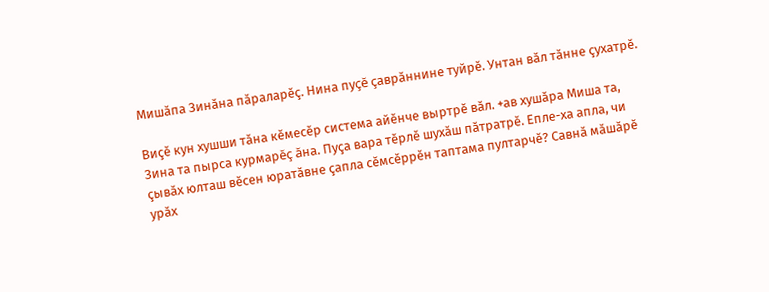Мишăпа Зинăна пăраларĕç. Нина пуçĕ çаврăннине туйрĕ. Унтан вăл тăнне çухатрĕ.

Виçĕ кун хушши тăна кĕмесĕр система айĕнче выртрĕ вăл. +ав хушăра Миша та, Зина та пырса курмарĕç ăна. Пуçа вара тĕрлĕ шухăш пăтратрĕ. Епле-ха апла, чи çывăх юлташ вĕсен юратăвне çапла сĕмсĕррĕн таптама пултарчĕ? Савнă мăшăрĕ урăх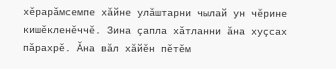хĕрарăмсемпе хăйне улăштарни чылай ун чĕрине кишĕкленĕччĕ. Зина çапла хăтланни ăна хуçсах пăрахрĕ. Ăна вăл хăйĕн пĕтĕм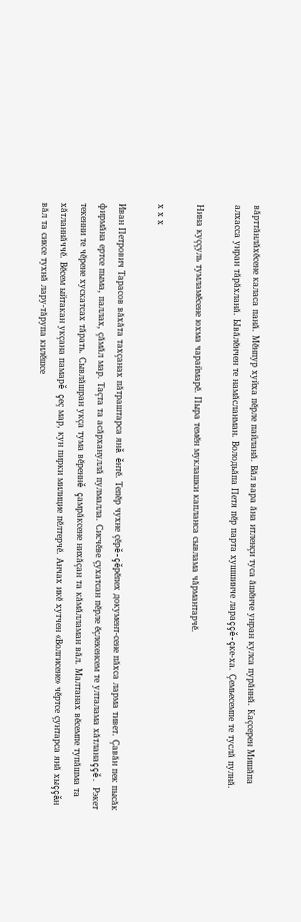вăрттăнлăхĕсене каласа панă. Мĕнпур хуйха пĕрле пайланă. Вăл вара ăна итленçи туса ăшĕнче унран кулса пурăннă. Каçсерен Мишăпа алхасса унран тăрăхланă. Ывăлĕнчен те намăсланман. Володьăпа Петя пĕр парта хушшинче лараççĕ-çке-ха. Çемьесемпе те туслă пулнă.

Нина куççуль тумламĕсене юхма чараймарĕ. Пыра темĕн муклашки капланса сывлама чăрмантарчĕ.

х х х

Иван Петрович Тарасов вăхăта тахçанах пăтраштарса янă ĕнтĕ. Тепĕр чухне çĕрĕ-çĕрĕпех документ-сене пăхса ларма тивет. Çавăн пек пысăк фирмăна ертсе пыма, паллах, çăмăл мар. Таçта та асăрхануллă пулмалла. Сисчĕве çухатсан пĕрле ĕçлекенсем те улталама хăтланаççĕ. Рэкет текенни те чĕрене хускатсах тăрать. Сывлăшран укçа тума вĕреннĕ çамрăксене нихăçан та кăмăлламан вăл. Малтанах вĕсемпе тупăшма та хăтланнăччĕ. Вĕсем ыйтакан укçана памарĕ çеç мар, кун пирки милицие пĕлтерчĕ. Анчах икĕ хутчен «Волгисене» чĕртсе çунтарса янă хыççăн вăл та сиксе тухнă лару-тăрупа килĕшсе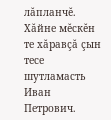лăпланчĕ. Хăйне мĕскĕн те хăравçă çын тесе шутламасть Иван Петрович.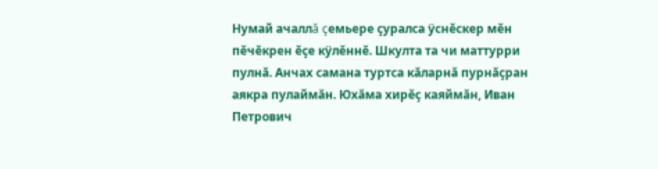Нумай ачаллă çемьере çуралса ÿснĕскер мĕн пĕчĕкрен ĕçе кÿлĕннĕ. Шкулта та чи маттурри пулнă. Анчах самана туртса кăларнă пурнăçран аякра пулаймăн. Юхăма хирĕç каяймăн, Иван Петрович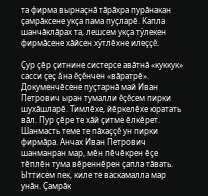та фирма вырнаçнă тăрăхра пурăнакан çамрăксене укçа пама пуçларĕ. Капла шанчăклăрах та, лешсем укçа тÿлекен фирмăсене хăйсен хÿтлĕхне илеççĕ.

Çур çĕр çитнине систерсе авăтнă «куккук» сасси çеç ăна ĕçĕнчен «вăратрĕ». Докуменчĕсене пуçтарнă май Иван Петрович ыран тумалли ĕçĕсем пирки шухăшларĕ. Тимлĕхе, йĕркелĕхе юратать вăл. Пур çĕре те хăй çитме ĕлкĕрет. Шанмасть теме те пăхаççĕ ун пирки фирмăра. Анчах Иван Петрович шанманран мар, мĕн пĕчĕкрен ĕçе тĕплĕн тума вĕреннĕрен çапла тăвать. Ыттисем пек, киле те васкамалла мар унăн. Çамрăк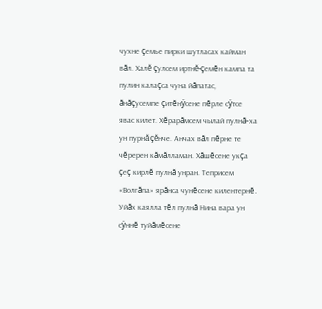чухне çемье пирки шутласах кайман вăл. Халĕ çулсем иртнĕ-çемĕн кампа та пулин калаçса чуна йăпатас, ăнăçусемпе çитĕнÿсене пĕрле сÿтсе явас килет. Хĕрарăмсем чылай пулнă-ха ун пурнăçĕнче. Анчах вăл пĕрне те чĕререн кăмăлламан. Хăшĕсене укçа çеç кирлĕ пулнă унран. Теприсем «Волгăпа» ярăнса чунĕсене килентернĕ. Уйăх каялла тĕл пулнă Нина вара ун сÿннĕ туйăмĕсене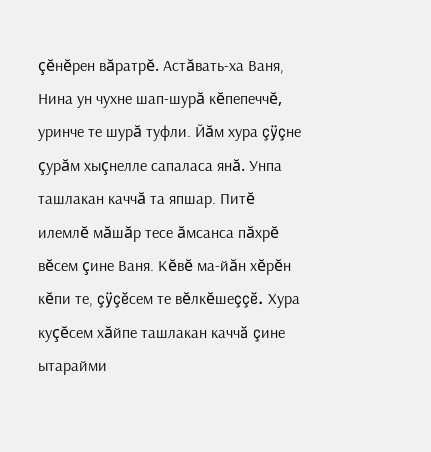çĕнĕрен вăратрĕ. Астăвать-ха Ваня, Нина ун чухне шап-шурă кĕпепеччĕ, уринче те шурă туфли. Йăм хура çÿçне çурăм хыçнелле сапаласа янă. Унпа ташлакан каччă та япшар. Питĕ илемлĕ мăшăр тесе ăмсанса пăхрĕ вĕсем çине Ваня. Кĕвĕ ма-йăн хĕрĕн кĕпи те, çÿçĕсем те вĕлкĕшеççĕ. Хура куçĕсем хăйпе ташлакан каччă çине ытарайми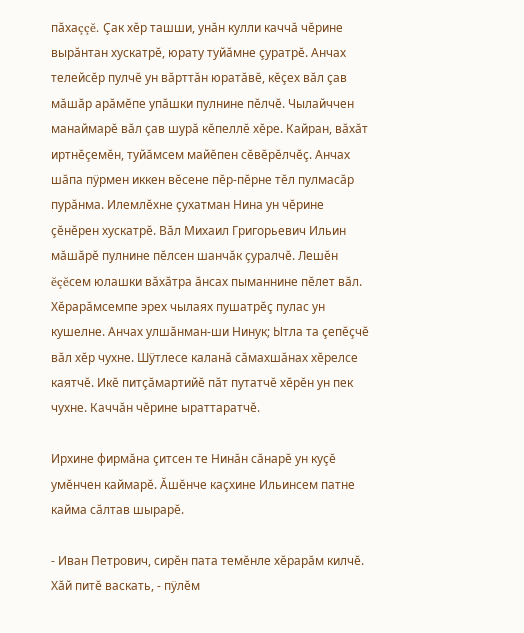пăхаççĕ. Çак хĕр ташши, унăн кулли каччă чĕрине вырăнтан хускатрĕ, юрату туйăмне çуратрĕ. Анчах телейсĕр пулчĕ ун вăрттăн юратăвĕ, кĕçех вăл çав мăшăр арăмĕпе упăшки пулнине пĕлчĕ. Чылайччен манаймарĕ вăл çав шурă кĕпеллĕ хĕре. Кайран, вăхăт иртнĕçемĕн, туйăмсем майĕпен сĕвĕрĕлчĕç. Анчах шăпа пÿрмен иккен вĕсене пĕр-пĕрне тĕл пулмасăр пурăнма. Илемлĕхне çухатман Нина ун чĕрине çĕнĕрен хускатрĕ. Вăл Михаил Григорьевич Ильин мăшăрĕ пулнине пĕлсен шанчăк çуралчĕ. Лешĕн ĕçĕсем юлашки вăхăтра ăнсах пыманнине пĕлет вăл. Хĕрарăмсемпе эрех чылаях пушатрĕç пулас ун кушелне. Анчах улшăнман-ши Нинук; Ытла та çепĕçчĕ вăл хĕр чухне. Шÿтлесе каланă сăмахшăнах хĕрелсе каятчĕ. Икĕ питçăмартийĕ пăт путатчĕ хĕрĕн ун пек чухне. Каччăн чĕрине ыраттаратчĕ.

Ирхине фирмăна çитсен те Нинăн сăнарĕ ун куçĕ умĕнчен каймарĕ. Ăшĕнче каçхине Ильинсем патне кайма сăлтав шырарĕ.

- Иван Петрович, сирĕн пата темĕнле хĕрарăм килчĕ. Хăй питĕ васкать, - пÿлĕм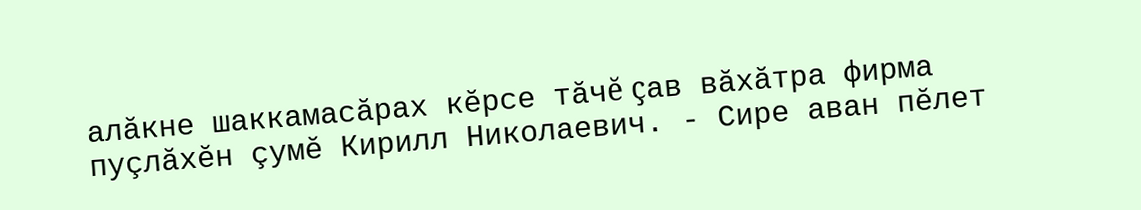алăкне шаккамасăрах кĕрсе тăчĕ çав вăхăтра фирма пуçлăхĕн çумĕ Кирилл Николаевич. - Сире аван пĕлет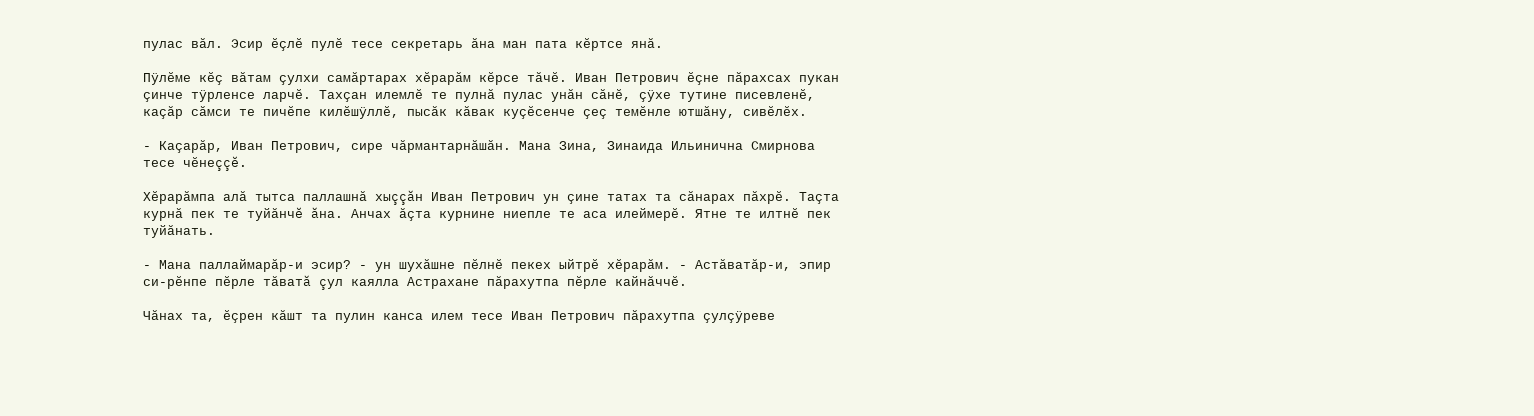пулас вăл. Эсир ĕçлĕ пулĕ тесе секретарь ăна ман пата кĕртсе янă.

Пÿлĕме кĕç вăтам çулхи самăртарах хĕрарăм кĕрсе тăчĕ. Иван Петрович ĕçне пăрахсах пукан çинче тÿрленсе ларчĕ. Тахçан илемлĕ те пулнă пулас унăн сăнĕ, çÿхе тутине писевленĕ, каçăр сăмси те пичĕпе килĕшÿллĕ, пысăк кăвак куçĕсенче çеç темĕнле ютшăну, сивĕлĕх.

- Каçарăр, Иван Петрович, сире чăрмантарнăшăн. Мана Зина, Зинаида Ильинична Смирнова тесе чĕнеççĕ.

Хĕрарăмпа алă тытса паллашнă хыççăн Иван Петрович ун çине татах та сăнарах пăхрĕ. Таçта курнă пек те туйăнчĕ ăна. Анчах ăçта курнине ниепле те аса илеймерĕ. Ятне те илтнĕ пек туйăнать.

- Мана паллаймарăр-и эсир? - ун шухăшне пĕлнĕ пекех ыйтрĕ хĕрарăм. - Астăватăр-и, эпир си-рĕнпе пĕрле тăватă çул каялла Астрахане пăрахутпа пĕрле кайнăччĕ.

Чăнах та, ĕçрен кăшт та пулин канса илем тесе Иван Петрович пăрахутпа çулçÿреве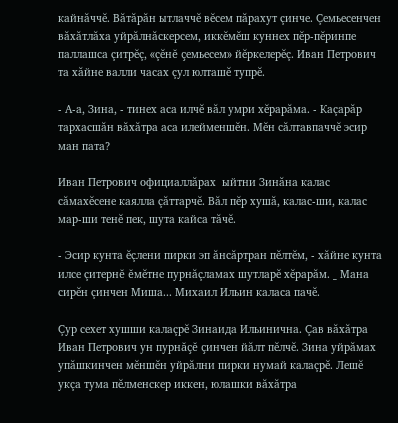кайнăччĕ. Вăтăрăн ытлаччĕ вĕсем пăрахут çинче. Çемьесенчен вăхăтлăха уйрăлнăскерсем, иккĕмĕш куннех пĕр-пĕринпе паллашса çитрĕç, «çĕнĕ çемьесем» йĕркелерĕç. Иван Петрович та хăйне валли часах çул юлташĕ тупрĕ.

- А-а, Зина, - тинех аса илчĕ вăл умри хĕрарăма. - Каçарăр тархасшăн вăхăтра аса илейменшĕн. Мĕн сăлтавпаччĕ эсир ман пата?

Иван Петрович официаллăрах  ыйтни Зинăна калас сăмахĕсене каялла çăттарчĕ. Вăл пĕр хушă, калас-ши, калас мар-ши тенĕ пек, шута кайса тăчĕ.

- Эсир кунта ĕçлени пирки эп ăнсăртран пĕлтĕм, - хăйне кунта илсе çитернĕ ĕмĕтне пурнăçламах шутларĕ хĕрарăм. _ Мана сирĕн çинчен Миша... Михаил Ильин каласа пачĕ.

Çур сехет хушши калаçрĕ Зинаида Ильинична. Çав вăхăтра Иван Петрович ун пурнăçĕ çинчен йăлт пĕлчĕ. Зина уйрăмах упăшкинчен мĕншĕн уйрăлни пирки нумай калаçрĕ. Лешĕ укçа тума пĕлменскер иккен, юлашки вăхăтра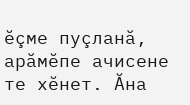ĕçме пуçланă, арăмĕпе ачисене те хĕнет. Ăна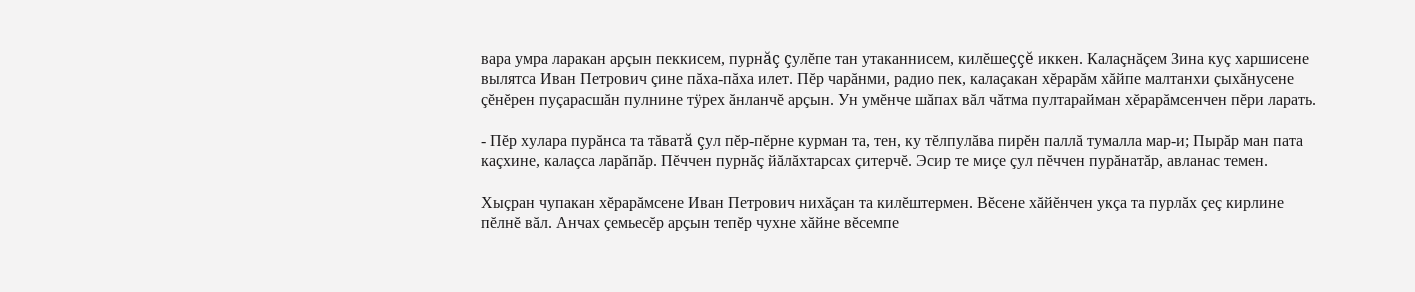вара умра ларакан арçын пеккисем, пурнăç çулĕпе тан утаканнисем, килĕшеççĕ иккен. Калаçнăçем Зина куç харшисене вылятса Иван Петрович çине пăха-пăха илет. Пĕр чарăнми, радио пек, калаçакан хĕрарăм хăйпе малтанхи çыхăнусене çĕнĕрен пуçарасшăн пулнине тÿрех ăнланчĕ арçын. Ун умĕнче шăпах вăл чăтма пултарайман хĕрарăмсенчен пĕри ларать.

- Пĕр хулара пурăнса та тăватă çул пĕр-пĕрне курман та, тен, ку тĕлпулăва пирĕн паллă тумалла мар-и; Пырăр ман пата каçхине, калаçса ларăпăр. Пĕччен пурнăç йăлăхтарсах çитерчĕ. Эсир те миçе çул пĕччен пурăнатăр, авланас темен.

Хыçран чупакан хĕрарăмсене Иван Петрович нихăçан та килĕштермен. Вĕсене хăйĕнчен укçа та пурлăх çеç кирлине пĕлнĕ вăл. Анчах çемьесĕр арçын тепĕр чухне хăйне вĕсемпе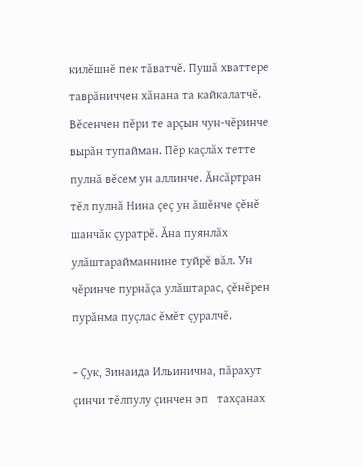килĕшнĕ пек тăватчĕ. Пушă хваттере таврăниччен хăнана та кайкалатчĕ. Вĕсенчен пĕри те арçын чун-чĕринче вырăн тупайман. Пĕр каçлăх тетте пулнă вĕсем ун аллинче. Ăнсăртран тĕл пулнă Нина çеç ун ăшĕнче çĕнĕ шанчăк çуратрĕ. Ăна пуянлăх улăштарайманнине туйрĕ вăл. Ун чĕринче пурнăçа улăштарас, çĕнĕрен пурăнма пуçлас ĕмĕт çуралчĕ.

- Çук, Зинаида Ильинична, пăрахут çинчи тĕлпулу çинчен эп   тахçанах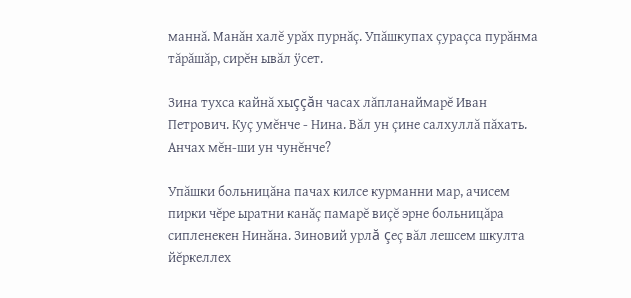маннă. Манăн халĕ урăх пурнăç. Упăшкупах çураçса пурăнма тăрăшăр, сирĕн ывăл ÿсет.

Зина тухса кайнă хыççăн часах лăпланаймарĕ Иван Петрович. Куç умĕнче - Нина. Вăл ун çине салхуллă пăхать. Анчах мĕн-ши ун чунĕнче?

Упăшки больницăна пачах килсе курманни мар, ачисем пирки чĕре ыратни канăç памарĕ виçĕ эрне больницăра сипленекен Нинăна. Зиновий урлă çеç вăл лешсем шкулта йĕркеллех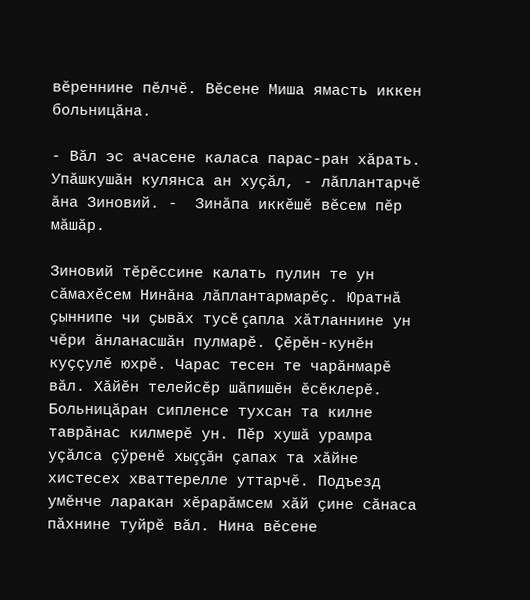вĕреннине пĕлчĕ. Вĕсене Миша ямасть иккен больницăна.

- Вăл эс ачасене каласа парас-ран хăрать. Упăшкушăн кулянса ан хуçăл, - лăплантарчĕ ăна Зиновий. -  Зинăпа иккĕшĕ вĕсем пĕр мăшăр.

Зиновий тĕрĕссине калать пулин те ун сăмахĕсем Нинăна лăплантармарĕç. Юратнă çыннипе чи çывăх тусĕ çапла хăтланнине ун чĕри ăнланасшăн пулмарĕ. Çĕрĕн-кунĕн куççулĕ юхрĕ. Чарас тесен те чарăнмарĕ вăл. Хăйĕн телейсĕр шăпишĕн ĕсĕклерĕ. Больницăран сипленсе тухсан та килне таврăнас килмерĕ ун. Пĕр хушă урамра уçăлса çÿренĕ хыççăн çапах та хăйне хистесех хваттерелле уттарчĕ. Подъезд умĕнче ларакан хĕрарăмсем хăй çине сăнаса пăхнине туйрĕ вăл. Нина вĕсене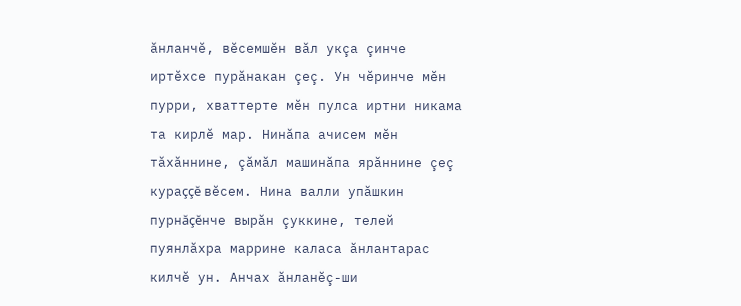ăнланчĕ, вĕсемшĕн вăл укçа çинче иртĕхсе пурăнакан çеç. Ун чĕринче мĕн пурри, хваттерте мĕн пулса иртни никама та кирлĕ мар. Нинăпа ачисем мĕн тăхăннине, çăмăл машинăпа ярăннине çеç кураççĕ вĕсем. Нина валли упăшкин пурнăçĕнче вырăн çуккине, телей пуянлăхра маррине каласа ăнлантарас килчĕ ун. Анчах ăнланĕç-ши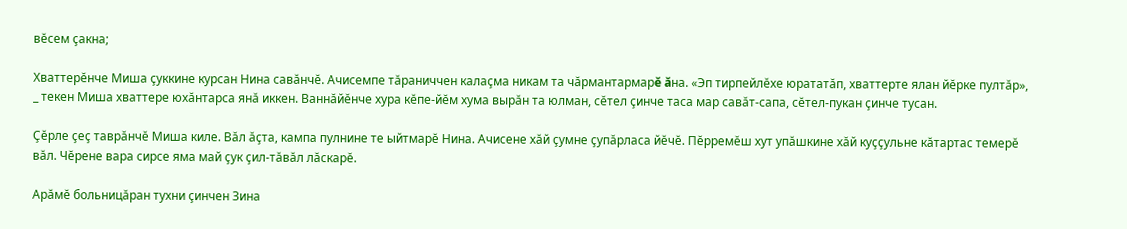вĕсем çакна;

Хваттерĕнче Миша çуккине курсан Нина савăнчĕ. Ачисемпе тăраниччен калаçма никам та чăрмантармарĕ ăна. «Эп тирпейлĕхе юрататăп, хваттерте ялан йĕрке пултăр», _ текен Миша хваттере юхăнтарса янă иккен. Ваннăйĕнче хура кĕпе-йĕм хума вырăн та юлман, сĕтел çинче таса мар савăт-сапа, сĕтел-пукан çинче тусан.

Çĕрле çеç таврăнчĕ Миша киле. Вăл ăçта, кампа пулнине те ыйтмарĕ Нина. Ачисене хăй çумне çупăрласа йĕчĕ. Пĕрремĕш хут упăшкине хăй куççульне кăтартас темерĕ вăл. Чĕрене вара сирсе яма май çук çил-тăвăл лăскарĕ.

Арăмĕ больницăран тухни çинчен Зина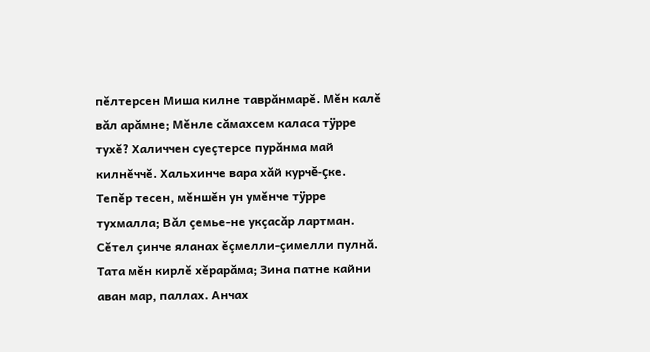пĕлтерсен Миша килне таврăнмарĕ. Мĕн калĕ вăл арăмне; Мĕнле сăмахсем каласа тÿрре тухĕ? Халиччен суеçтерсе пурăнма май килнĕччĕ. Хальхинче вара хăй курчĕ-çке. Тепĕр тесен, мĕншĕн ун умĕнче тÿрре тухмалла; Вăл çемье-не укçасăр лартман. Сĕтел çинче яланах ĕçмелли-çимелли пулнă. Тата мĕн кирлĕ хĕрарăма; Зина патне кайни аван мар, паллах. Анчах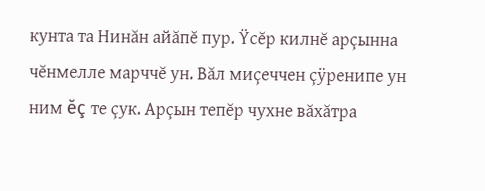кунта та Нинăн айăпĕ пур. Ÿсĕр килнĕ арçынна чĕнмелле марччĕ ун. Вăл миçеччен çÿренипе ун ним ĕç те çук. Арçын тепĕр чухне вăхăтра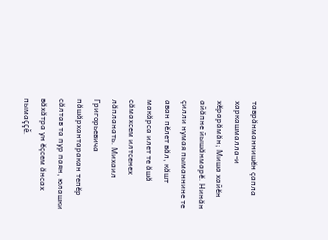таврăнманнишĕн çапла харкашмалла-и хĕрарăмăн; Миша хайĕн айăпне йышăнмарĕ. Нинăн çилли нумая пыманнине те аван пĕлет вăл, кăшт макăрса илет те ăшă сăмахсем илтсенех лăпланать. Михаил Григорьевича пăшăрхантаракан тепĕр сăлтав та пур паян, юлашки вăхăтра ун ĕçсем ăнсах пымаççĕ.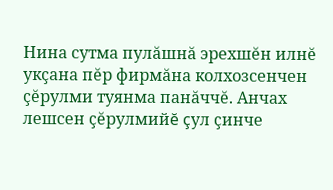Нина сутма пулăшнă эрехшĕн илнĕ укçана пĕр фирмăна колхозсенчен çĕрулми туянма панăччĕ. Анчах лешсен çĕрулмийĕ çул çинче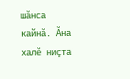шăнса кайнă. Ăна халĕ ниçта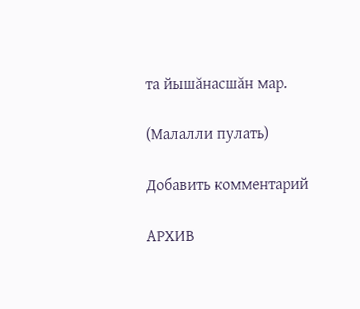та йышăнасшăн мар.

(Малалли пулать)

Добавить комментарий

АРХИВ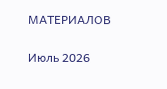МАТЕРИАЛОВ

Июль 2026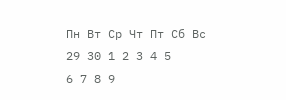Пн Вт Ср Чт Пт Сб Вс
29 30 1 2 3 4 5
6 7 8 9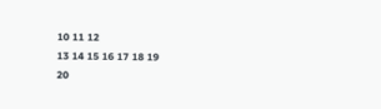10 11 12
13 14 15 16 17 18 19
20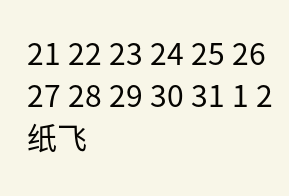21 22 23 24 25 26
27 28 29 30 31 1 2
纸飞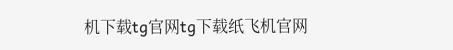机下载tg官网tg下载纸飞机官网